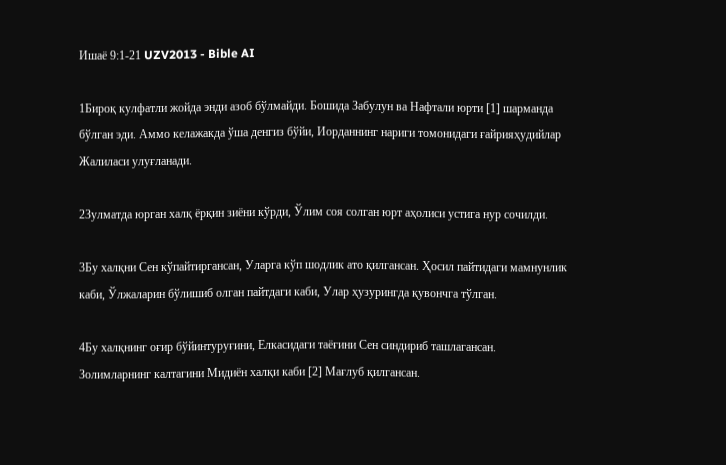Ишаё 9:1-21 UZV2013 - Bible AI

1Бироқ кулфатли жойда энди азоб бўлмайди. Бошида Забулун ва Нафтали юрти [1] шарманда бўлган эди. Аммо келажакда ўша денгиз бўйи, Иорданнинг нариги томонидаги ғайрияҳудийлар Жалиласи улуғланади.

2Зулматда юрган халқ ёрқин зиёни кўрди, Ўлим соя солган юрт аҳолиси устига нур сочилди.

3Бу халқни Сен кўпайтиргансан, Уларга кўп шодлик ато қилгансан. Ҳосил пайтидаги мамнунлик каби, Ўлжаларин бўлишиб олган пайтдаги каби, Улар ҳузурингда қувончга тўлган.

4Бу халқнинг оғир бўйинтуруғини, Елкасидаги таёғини Сен синдириб ташлагансан. Золимларнинг калтагини Мидиён халқи каби [2] Мағлуб қилгансан.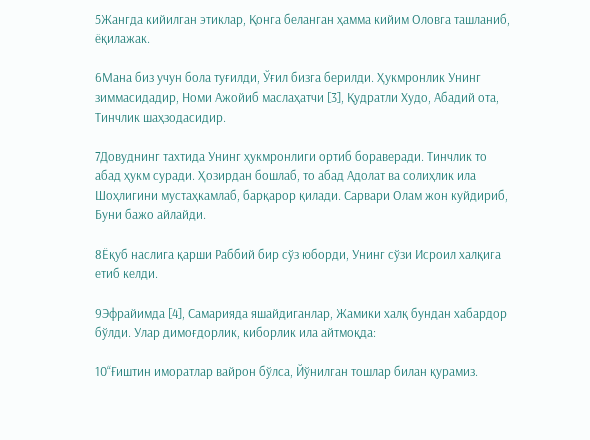5Жангда кийилган этиклар, Қонга беланган ҳамма кийим Оловга ташланиб, ёқилажак.

6Мана биз учун бола туғилди, Ўғил бизга берилди. Ҳукмронлик Унинг зиммасидадир, Номи Ажойиб маслаҳатчи [3], Қудратли Худо, Абадий ота, Тинчлик шаҳзодасидир.

7Довуднинг тахтида Унинг ҳукмронлиги ортиб бораверади. Тинчлик то абад ҳукм суради. Ҳозирдан бошлаб, то абад Адолат ва солиҳлик ила Шоҳлигини мустаҳкамлаб, барқарор қилади. Сарвари Олам жон куйдириб, Буни бажо айлайди.

8Ёқуб наслига қарши Раббий бир сўз юборди, Унинг сўзи Исроил халқига етиб келди.

9Эфрайимда [4], Самарияда яшайдиганлар, Жамики халқ бундан хабардор бўлди. Улар димоғдорлик, киборлик ила айтмоқда:

10“Ғиштин иморатлар вайрон бўлса, Йўнилган тошлар билан қурамиз.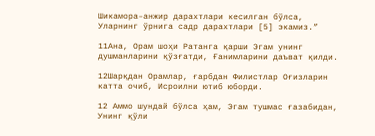Шикамора–анжир дарахтлари кесилган бўлса, Уларнинг ўрнига садр дарахтлари [5] экамиз.”

11Ана, Орам шоҳи Ратанга қарши Эгам унинг душманларини қўзғатди, Ғанимларини даъват қилди.

12Шарқдан Орамлар, ғарбдан Филистлар Оғизларин катта очиб, Исроилни ютиб юборди.

12 Аммо шундай бўлса ҳам, Эгам тушмас ғазабидан, Унинг қўли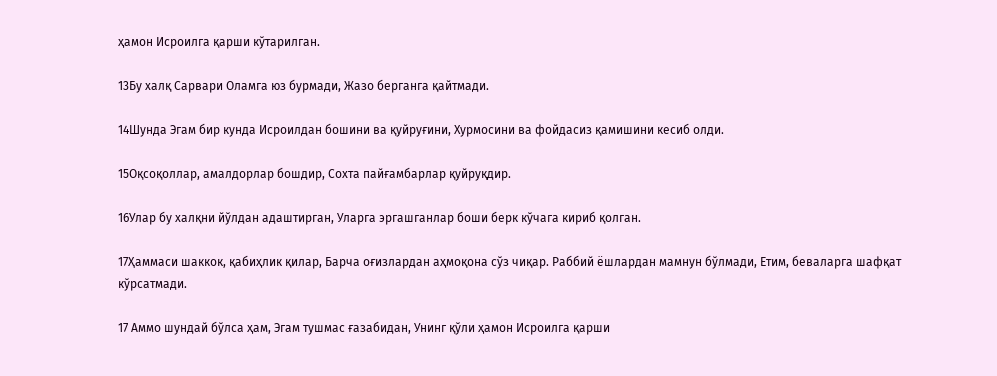ҳамон Исроилга қарши кўтарилган.

13Бу халқ Сарвари Оламга юз бурмади, Жазо берганга қайтмади.

14Шунда Эгам бир кунда Исроилдан бошини ва қуйруғини, Хурмосини ва фойдасиз қамишини кесиб олди.

15Оқсоқоллар, амалдорлар бошдир, Сохта пайғамбарлар қуйруқдир.

16Улар бу халқни йўлдан адаштирган, Уларга эргашганлар боши берк кўчага кириб қолган.

17Ҳаммаси шаккок, қабиҳлик қилар, Барча оғизлардан аҳмоқона сўз чиқар. Раббий ёшлардан мамнун бўлмади, Етим, беваларга шафқат кўрсатмади.

17 Аммо шундай бўлса ҳам, Эгам тушмас ғазабидан, Унинг қўли ҳамон Исроилга қарши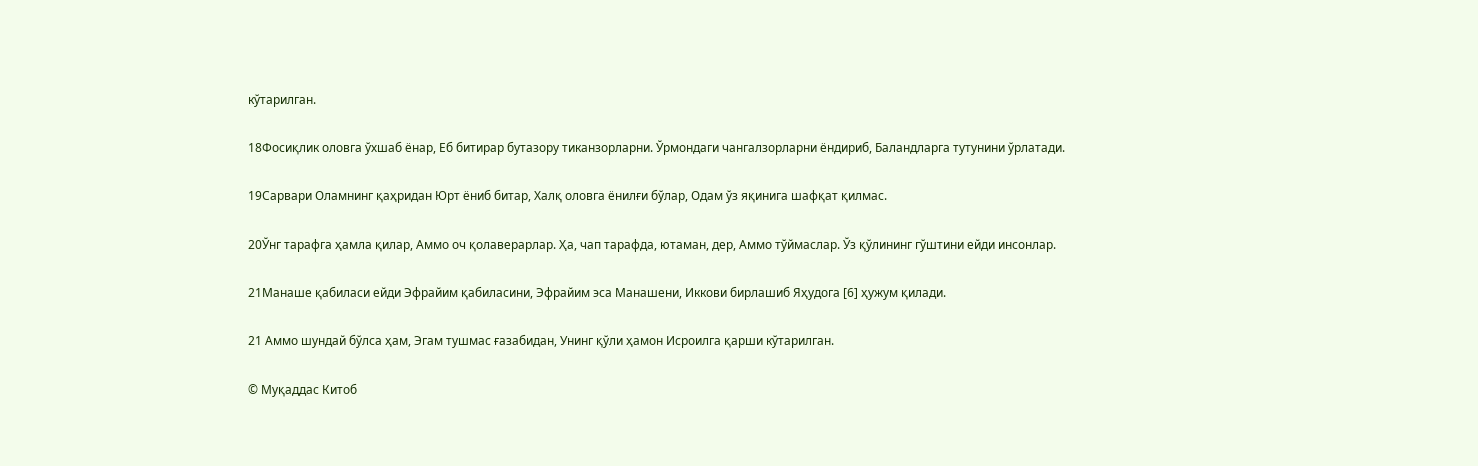кўтарилган.

18Фосиқлик оловга ўхшаб ёнар, Еб битирар бутазору тиканзорларни. Ўрмондаги чангалзорларни ёндириб, Баландларга тутунини ўрлатади.

19Сарвари Оламнинг қаҳридан Юрт ёниб битар, Халқ оловга ёнилғи бўлар, Одам ўз яқинига шафқат қилмас.

20Ўнг тарафга ҳамла қилар, Аммо оч қолаверарлар. Ҳа, чап тарафда, ютаман, дер, Аммо тўймаслар. Ўз қўлининг гўштини ейди инсонлар.

21Манаше қабиласи ейди Эфрайим қабиласини, Эфрайим эса Манашени, Иккови бирлашиб Яҳудога [6] ҳужум қилади.

21 Аммо шундай бўлса ҳам, Эгам тушмас ғазабидан, Унинг қўли ҳамон Исроилга қарши кўтарилган.

© Муқаддас Китоб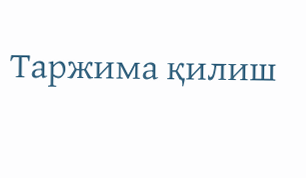Таржима қилиш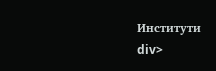Институти
div>